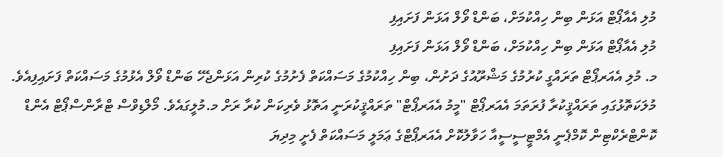މުލި އެއާޕޯޓް އަޅަން ބިން ހިއްކުމަށް، ބަންޑް ވޯލް އަޅަން ފަށައިފި
މުލި އެއާޕޯޓް އަޅަން ބިން ހިއްކުމަށް، ބަންޑް ވޯލް އަޅަން ފަށައިފި
މ. މުލި އެއަރޕޯޓް ތަރައްގީ ކުރުމުގެ މަޝްރޫއުގެ ދަށުން، ބިން ހިއްކުމުގެ މަސައްކަތް ފެށުމުގެ ކުރިން އަޅަންޖެހޭ ބަންޑް ވޯލް އެޅުމުގެ މަސައްކަތް ފަށައިފިއެވެ.
މުލަކަތޮޅުގައި ތަރައްޤީކުރާ ފުރަތަމަ އެއަރޕޯޓް "މީމު އެއަރޕޯޓް" ތަރައްޤީކުރަނީ އަތޮޅު ވެރިކަން ކުރާ ރަށް މ.މުލީގައެވެ. މޯލްޑިވްސް ޓްރާންސްޕޯޓް އެންޑް ކޮންޓްރެކްޓިން ކޮމްޕެނީ އެމްޓީސީސީއާ ހަވާލުކޮށް އެއަރޕޯޓްގެ ޢަމަލީ މަސައްކަތް ފެށީ މިދިޔަ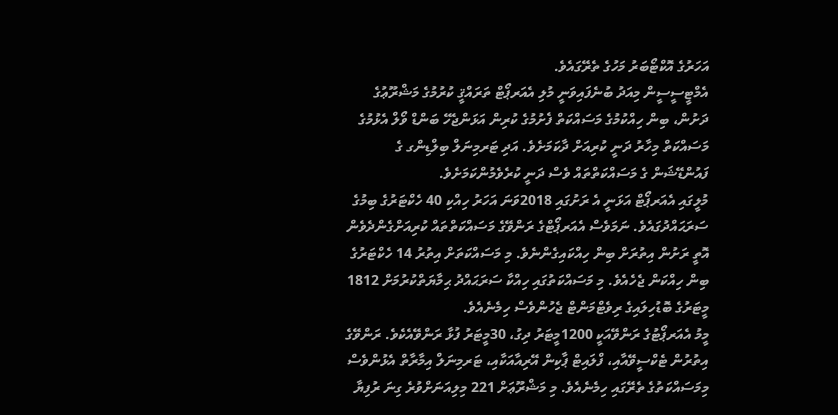އަހަރުގެ އޮކްޓޯބަރު މަހުގެ ތެރޭގައެވެ.
އެމްޓީސީސީން މިއަދު ބުނެފައިވަނީ މުލި އެއަރޕޯޓް ތަރައްޤީ ކުރުމުގެ މަޝްރޫޢުގެ ދަށުން، ބިން ހިއްކުމުގެ މަސައްކަތް ފެށުމުގެ ކުރިން އަޅަންޖެހޭ ބަންޑް ވޯލް އެޅުމުގެ މަސައްކަތް މިހާރު ދަނީ ކުރިއަށް ދާކަމަށެވެ. އަދި ޓަރމިނަލް ބިލްޑިންގ ގެ ފައުންޑޭޝަން ގެ މަސައްކަތްތައް ވެސް ދަނީ ކުރެވެމުންކަމަށެވެ.
މުލީގައި އެއަރޕޯޓް އަޅަނީ އެ ރަށުގައި 2018ވަނަ އަހަރު ހިއްކި 40 ހެކްޓަރުގެ ބިމުގެ ސަރަޙައްދުގައެވެ. ނަމަވެސް އެއަރޕޯޓްގެ ރަންވޭގެ މަސައްކަތްތައް ކުރިއަށްގެންދެވެން އޮތީ ރަށުން އިތުރަށް ބިން ހިއްކައިގެންނެވެ. މި މަސައްކަތަށް އިތުރު 14 ހެކްޓަރުގެ ބިން ހިއްކަން ޖެހެއެވެ. މި މަސައްކަތުގައި ހިއްކާ ސަރަޙައްދު ޙިމާޔަތްކުރުމަށް 1812 މީޓަރުގެ ބޮޑުހިލައިގެ ރިވެޓްމަންޓް ޖެހުންވެސް ހިމެނެއެވެ.
މީމު އެއަރޕޯޓުގެ ރަންވޭއަކީ 1200މީޓަރު ދިގު، 30މީޓަރު ފުޅާ ރަންވޭއެކެވެ. ރަންވޭގެ އިތުރުން ޓެކްސީވޭއާއި، ފްލައިޓް ޕާކިން އޭރިއާއަކާއި، ޓަރމިނަލް އިމާރާތް އެޅުންވެސް މިމަސައްކަތުގެ ތެރޭގައި ހިމެނެއެވެ. މި މަޝްރޫޢަށް 221 މިލިއަނަށްވުރެ ގިނަ ރުފިޔާ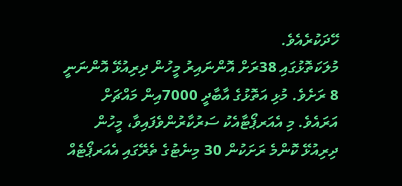ހޭދަކުރެއެވެ.
މުލަކަތޮޅުގައި 38ރަށް އޮންނައިރު މީހުން ދިރިއުޅޭ އޮންނަނީ 8 ރަށެވެ. މުޅި އަތޮޅުގެ އާބާދީ 7000އިން މައްޗަށް އަރައެވެ. މި އެއަރޕޯޓާއެކު ސަރުކާރުންވެފައިވާ، މީހުން ދިރިއުޅޭ ކޮންމެ ރަށަކުން 30 މިނެޓުގެ ތެރޭގައި އެއަރޕޯޓެއް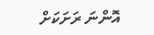އޮންނަ ރަށަކަށް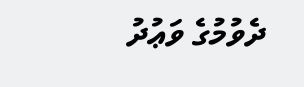ދެވުމުގެ ވަޢުދު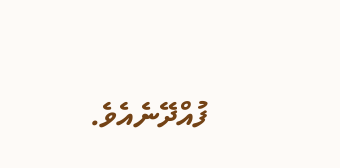ފުއްދޭނެއެވެ.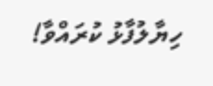ހިޔާލުފާޅު ކުރައްވާ!